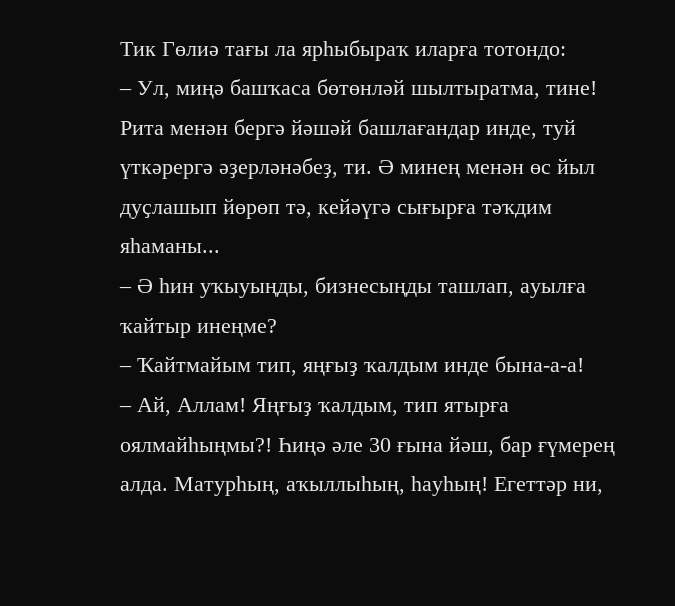Тик Гөлиә тағы ла ярһыбыраҡ иларға тотондо:
– Ул, миңә башҡаса бөтөнләй шылтыратма, тине! Рита менән бергә йәшәй башлағандар инде, туй үткәрергә әҙерләнәбеҙ, ти. Ә минең менән өс йыл дуҫлашып йөрөп тә, кейәүгә сығырға тәҡдим яһаманы...
– Ә һин уҡыуыңды, бизнесыңды ташлап, ауылға ҡайтыр инеңме?
– Ҡайтмайым тип, яңғыҙ ҡалдым инде бына-а-а!
– Ай, Аллам! Яңғыҙ ҡалдым, тип ятырға оялмайһыңмы?! Һиңә әле 30 ғына йәш, бар ғүмерең алда. Матурһың, аҡыллыһың, һауһың! Егеттәр ни,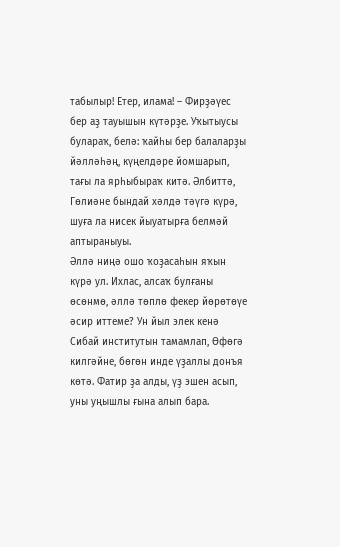табылыр! Етер, илама! – Фирҙәүес бер аҙ тауышын күтәрҙе. Уҡытыусы булараҡ, белә: ҡайһы бер балаларҙы йәлләһәң, күңелдәре йомшарып, тағы ла ярһыбыраҡ китә. Әлбиттә, Гөлиәне бындай хәлдә тәүгә күрә, шуға ла нисек йыуатырға белмәй аптыраныуы.
Әллә ниңә ошо ҡоҙасаһын яҡын күрә ул. Ихлас, алсаҡ булғаны өсөнмө, әллә төплө фекер йөрөтөүе әсир иттеме? Ун йыл элек кенә Сибай институтын тамамлап, Өфөгә килгәйне, бөгөн инде үҙаллы донъя көтә. Фатир ҙа алды, үҙ эшен асып, уны уңышлы ғына алып бара.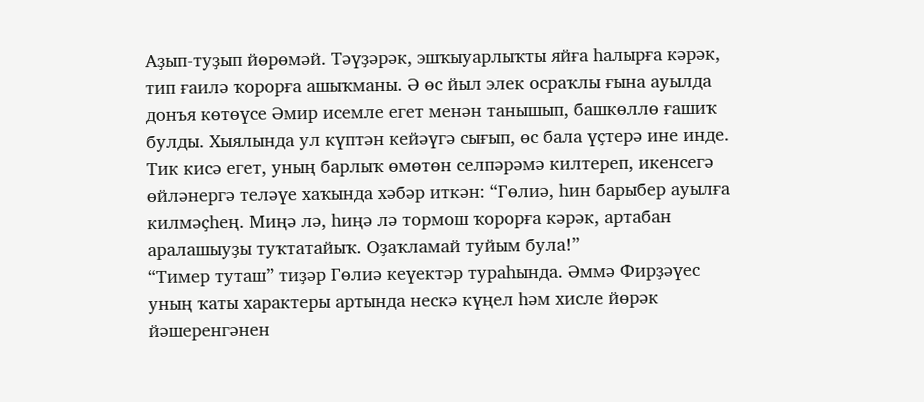Аҙып-туҙып йөрөмәй. Тәүҙәрәк, эшҡыуарлыҡты яйға һалырға кәрәк, тип ғаилә ҡорорға ашыҡманы. Ә өс йыл элек осраҡлы ғына ауылда донъя көтөүсе Әмир исемле егет менән танышып, башкөллө ғашиҡ булды. Хыялында ул күптән кейәүгә сығып, өс бала үҫтерә ине инде. Тик кисә егет, уның барлыҡ өмөтөн селпәрәмә килтереп, икенсегә өйләнергә теләүе хаҡында хәбәр иткән: “Гөлиә, һин барыбер ауылға килмәҫһең. Миңә лә, һиңә лә тормош ҡорорға кәрәк, артабан аралашыуҙы туҡтатайыҡ. Оҙаҡламай туйым була!”
“Тимер туташ” тиҙәр Гөлиә кеүектәр тураһында. Әммә Фирҙәүес уның ҡаты характеры артында нескә күңел һәм хисле йөрәк йәшеренгәнен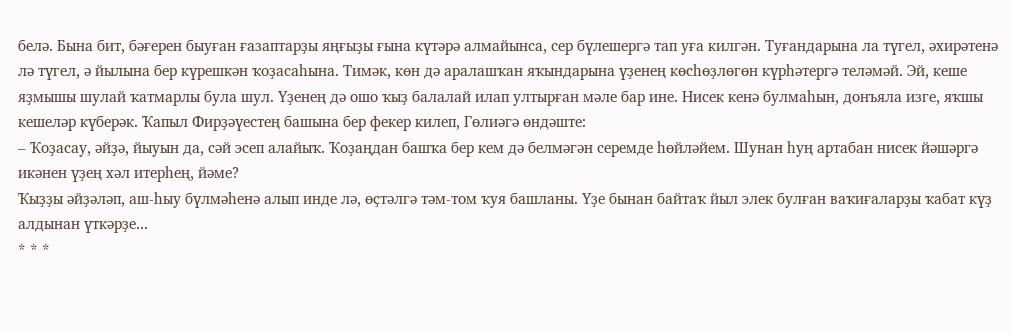белә. Бына бит, бәғерен быуған ғазаптарҙы яңғыҙы ғына күтәрә алмайынса, сер бүлешергә тап уға килгән. Туғандарына ла түгел, әхирәтенә лә түгел, ә йылына бер күрешкән ҡоҙасаһына. Тимәк, көн дә аралашҡан яҡындарына үҙенең көсһөҙлөгөн күрһәтергә теләмәй. Эй, кеше яҙмышы шулай ҡатмарлы була шул. Үҙенең дә ошо ҡыҙ балалай илап ултырған мәле бар ине. Нисек кенә булмаһын, донъяла изге, яҡшы кешеләр күберәк. Ҡапыл Фирҙәүестең башына бер фекер килеп, Гөлиәгә өндәште:
– Ҡоҙасау, әйҙә, йыуын да, сәй эсеп алайыҡ. Ҡоҙаңдан башҡа бер кем дә белмәгән серемде һөйләйем. Шунан һуң артабан нисек йәшәргә икәнен үҙең хәл итерһең, йәме?
Ҡыҙҙы әйҙәләп, аш-һыу бүлмәһенә алып инде лә, өҫтәлгә тәм-том ҡуя башланы. Үҙе бынан байтаҡ йыл элек булған ваҡиғаларҙы ҡабат күҙ алдынан үткәрҙе...
* * *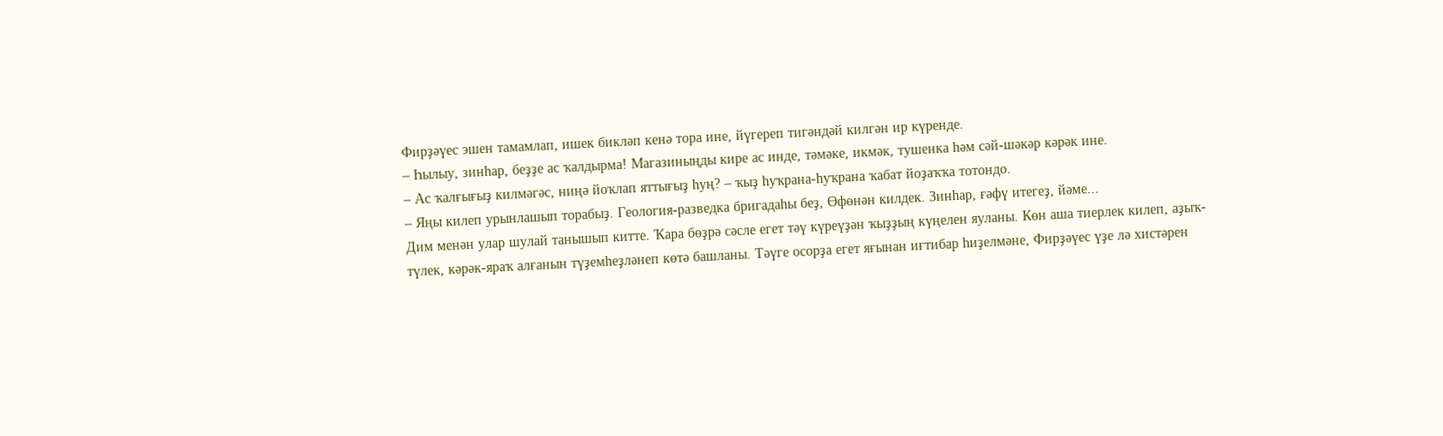Фирҙәүес эшен тамамлап, ишек бикләп кенә тора ине, йүгереп тигәндәй килгән ир күренде.
– Һылыу, зинһар, беҙҙе ас ҡалдырма! Магазиныңды кире ас инде, тәмәке, икмәк, тушенка һәм сәй-шәкәр кәрәк ине.
– Ас ҡалғығыҙ килмәгәс, ниңә йоҡлап яттығыҙ һуң? – ҡыҙ һуҡрана-һуҡрана ҡабат йоҙаҡҡа тотондо.
– Яңы килеп урынлашып торабыҙ. Геология-разведка бригадаһы беҙ, Өфөнән килдек. Зинһар, ғәфү итегеҙ, йәме...
Дим менән улар шулай танышып китте. Ҡара бөҙрә сәсле егет тәү күреүҙән ҡыҙҙың күңелен яуланы. Көн аша тиерлек килеп, аҙыҡ-түлек, кәрәк-яраҡ алғанын түҙемһеҙләнеп көтә башланы. Тәүге осорҙа егет яғынан иғтибар һиҙелмәне, Фирҙәүес үҙе лә хистәрен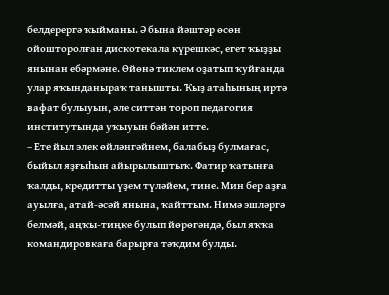белдерергә ҡыйманы. Ә бына йәштәр өсөн ойошторолған дискотекала күрешкәс, егет ҡыҙҙы янынан ебәрмәне. Өйөнә тиклем оҙатып ҡуйғанда улар яҡынданыраҡ танышты. Ҡыҙ атаһының иртә вафат булыуын, әле ситтән тороп педагогия институтында уҡыуын бәйән итте.
– Ете йыл элек өйләнгәйнем, балабыҙ булмағас, быйыл яҙғыһын айырылыштыҡ. Фатир ҡатынға ҡалды, кредитты үҙем түләйем, тине. Мин бер аҙға ауылға, атай-әсәй янына, ҡайттым. Нимә эшләргә белмәй, аңҡы-тиңке булып йөрөгәндә, был яҡҡа командировкаға барырға тәҡдим булды.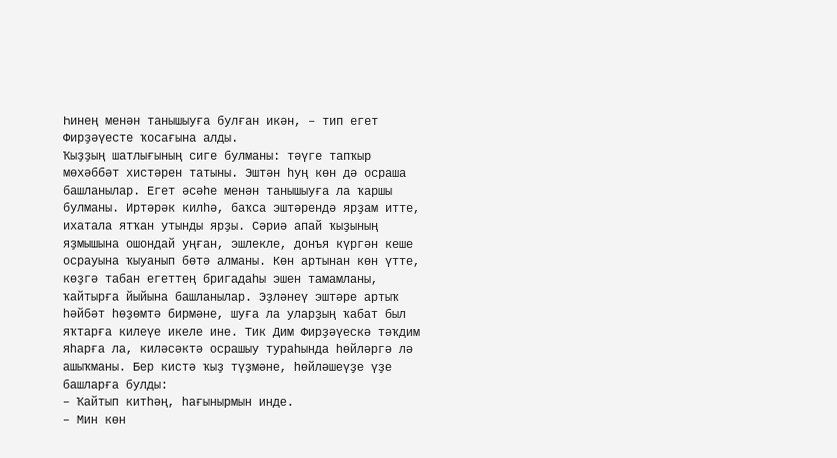Һинең менән танышыуға булған икән, – тип егет Фирҙәүесте ҡосағына алды.
Ҡыҙҙың шатлығының сиге булманы: тәүге тапҡыр мөхәббәт хистәрен татыны. Эштән һуң көн дә осраша башланылар. Егет әсәһе менән танышыуға ла ҡаршы булманы. Иртәрәк килһә, баҡса эштәрендә ярҙам итте, ихатала ятҡан утынды ярҙы. Сәриә апай ҡыҙының яҙмышына ошондай уңған, эшлекле, донъя күргән кеше осрауына ҡыуанып бөтә алманы. Көн артынан көн үтте, көҙгә табан егеттең бригадаһы эшен тамамланы, ҡайтырға йыйына башланылар. Эҙләнеү эштәре артыҡ һәйбәт һөҙөмтә бирмәне, шуға ла уларҙың ҡабат был яҡтарға килеүе икеле ине. Тик Дим Фирҙәүескә тәҡдим яһарға ла, киләсәктә осрашыу тураһында һөйләргә лә ашыҡманы. Бер кистә ҡыҙ түҙмәне, һөйләшеүҙе үҙе башларға булды:
– Ҡайтып китһәң, һағынырмын инде.
– Мин көн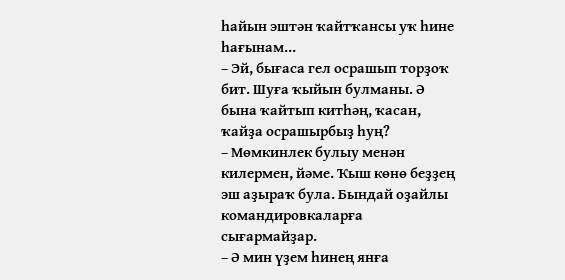һайын эштән ҡайтҡансы уҡ һине һағынам...
– Эй, бығаса гел осрашып торҙоҡ бит. Шуға ҡыйын булманы. Ә бына ҡайтып китһәң, ҡасан, ҡайҙа осрашырбыҙ һуң?
– Мөмкинлек булыу менән килермен, йәме. Ҡыш көнө беҙҙең эш аҙыраҡ була. Бындай оҙайлы командировкаларға сығармайҙар.
– Ә мин үҙем һинең янға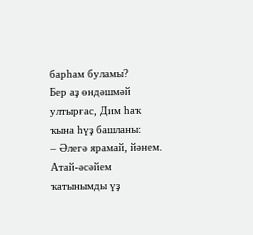барһам буламы?
Бер аҙ өндәшмәй ултырғас, Дим һаҡ ҡына һүҙ башланы:
– Әлегә ярамай, йәнем. Атай-әсәйем ҡатынымды үҙ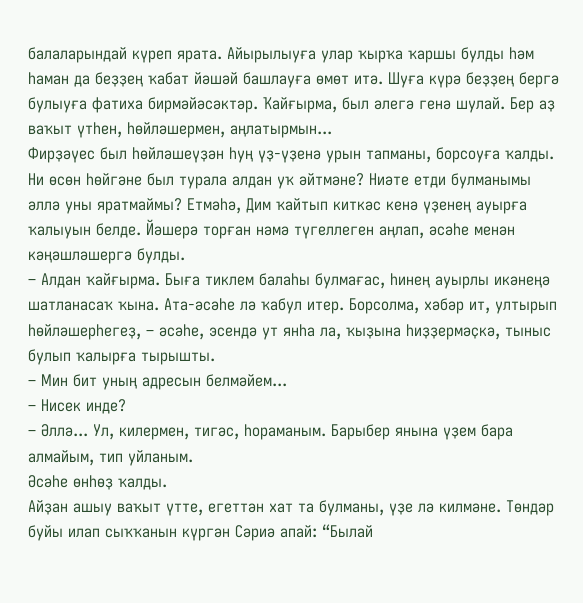балаларындай күреп ярата. Айырылыуға улар ҡырҡа ҡаршы булды һәм һаман да беҙҙең ҡабат йәшәй башлауға өмөт итә. Шуға күрә беҙҙең бергә булыуға фатиха бирмәйәсәктәр. Ҡайғырма, был әлегә генә шулай. Бер аҙ ваҡыт үтһен, һөйләшермен, аңлатырмын...
Фирҙәүес был һөйләшеүҙән һуң үҙ-үҙенә урын тапманы, борсоуға ҡалды. Ни өсөн һөйгәне был турала алдан уҡ әйтмәне? Ниәте етди булманымы әллә уны яратмаймы? Етмәһә, Дим ҡайтып киткәс кенә үҙенең ауырға ҡалыуын белде. Йәшерә торған нәмә түгеллеген аңлап, әсәһе менән кәңәшләшергә булды.
– Алдан ҡайғырма. Быға тиклем балаһы булмағас, һинең ауырлы икәнеңә шатланасаҡ ҡына. Ата-әсәһе лә ҡабул итер. Борсолма, хәбәр ит, ултырып һөйләшерһегеҙ, – әсәһе, эсендә ут янһа ла, ҡыҙына һиҙҙермәҫкә, тыныс булып ҡалырға тырышты.
– Мин бит уның адресын белмәйем...
– Нисек инде?
– Әллә... Ул, килермен, тигәс, һораманым. Барыбер янына үҙем бара алмайым, тип уйланым.
Әсәһе өнһөҙ ҡалды.
Айҙан ашыу ваҡыт үтте, егеттән хат та булманы, үҙе лә килмәне. Төндәр буйы илап сыҡҡанын күргән Сәриә апай: “Былай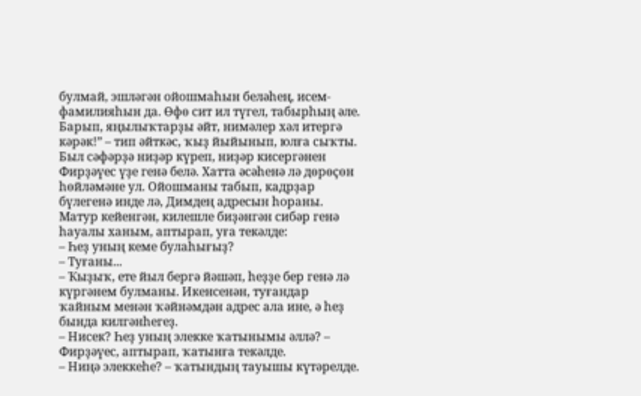булмай, эшләгән ойошмаһын беләһең, исем-фамилияһын да. Өфө сит ил түгел, табырһың әле. Барып, яңылыҡтарҙы әйт, нимәлер хәл итергә кәрәк!” – тип әйткәс, ҡыҙ йыйынып, юлға сыҡты.
Был сәфәрҙә ниҙәр күреп, ниҙәр кисергәнен Фирҙәүес үҙе генә белә. Хатта әсәһенә лә дөрөҫөн һөйләмәне ул. Ойошманы табып, кадрҙар бүлегенә инде лә, Димдең адресын һораны. Матур кейенгән, килешле биҙәнгән сибәр генә һауалы ханым, аптырап, уға текәлде:
– Һеҙ уның кеме булаһығыҙ?
– Туғаны...
– Ҡыҙыҡ, ете йыл бергә йәшәп, һеҙҙе бер генә лә күргәнем булманы. Икенсенән, туғандар ҡайным менән ҡәйнәмдән адрес ала ине, ә һеҙ бында килгәнһегеҙ.
– Нисек? Һеҙ уның элекке ҡатынымы әллә? – Фирҙәүес, аптырап, ҡатынға текәлде.
– Ниңә элеккеһе? – ҡатындың тауышы күтәрелде.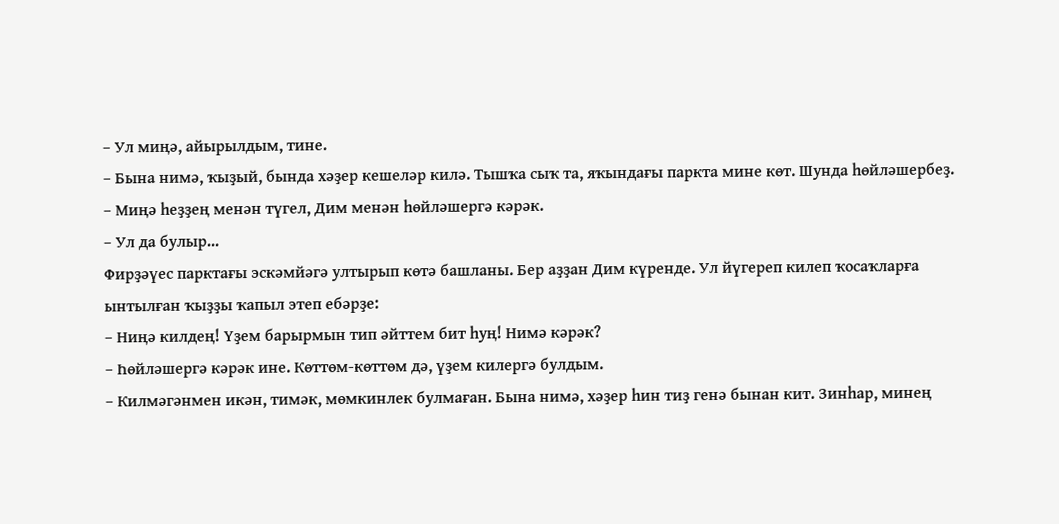– Ул миңә, айырылдым, тине.
– Бына нимә, ҡыҙый, бында хәҙер кешеләр килә. Тышҡа сыҡ та, яҡындағы паркта мине көт. Шунда һөйләшербеҙ.
– Миңә һеҙҙең менән түгел, Дим менән һөйләшергә кәрәк.
– Ул да булыр...
Фирҙәүес парктағы эскәмйәгә ултырып көтә башланы. Бер аҙҙан Дим күренде. Ул йүгереп килеп ҡосаҡларға ынтылған ҡыҙҙы ҡапыл этеп ебәрҙе:
– Ниңә килдең! Үҙем барырмын тип әйттем бит һуң! Нимә кәрәк?
– Һөйләшергә кәрәк ине. Көттөм-көттөм дә, үҙем килергә булдым.
– Килмәгәнмен икән, тимәк, мөмкинлек булмаған. Бына нимә, хәҙер һин тиҙ генә бынан кит. Зинһар, минең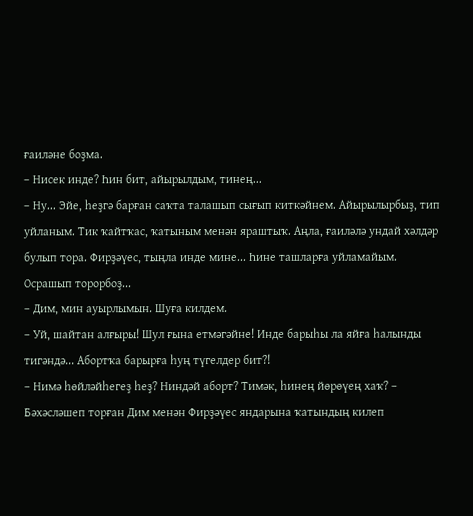ғаиләне боҙма.
– Нисек инде? Һин бит, айырылдым, тинең...
– Ну... Эйе, һеҙгә барған саҡта талашып сығып киткәйнем. Айырылырбыҙ, тип уйланым. Тик ҡайтҡас, ҡатыным менән яраштыҡ. Аңла, ғаиләлә ундай хәлдәр булып тора. Фирҙәүес, тыңла инде мине... Һине ташларға уйламайым. Осрашып торорбоҙ...
– Дим, мин ауырлымын. Шуға килдем.
– Уй, шайтан алғыры! Шул ғына етмәгәйне! Инде барыһы ла яйға һалынды тигәндә... Абортҡа барырға һуң түгелдер бит?!
– Нимә һөйләйһегеҙ һеҙ? Ниндәй аборт? Тимәк, һинең йөрөүең хаҡ? – Бәхәсләшеп торған Дим менән Фирҙәүес яндарына ҡатындың килеп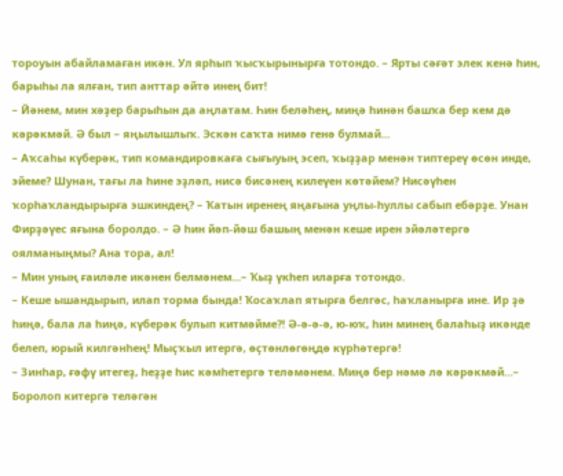тороуын абайламаған икән. Ул ярһып ҡысҡырынырға тотондо. – Ярты сәғәт элек кенә һин, барыһы ла ялған, тип анттар әйтә инең бит!
– Йәнем, мин хәҙер барыһын да аңлатам. Һин беләһең, миңә һинән башҡа бер кем дә кәрәкмәй. Ә был – яңылышлыҡ. Эскән саҡта нимә генә булмай...
– Аҡсаһы күберәк, тип командировкаға сығыуың эсеп, ҡыҙҙар менән типтереү өсөн инде, эйеме? Шунан, тағы ла һине эҙләп, нисә бисәнең килеүен көтәйем? Нисәүһен ҡорһаҡландырырға эшкиндең? – Ҡатын иренең яңағына уңлы-һуллы сабып ебәрҙе. Унан Фирҙәүес яғына боролдо. – Ә һин йәп-йәш башың менән кеше ирен эйәләтергә оялманыңмы? Ана тора, ал!
– Мин уның ғаиләле икәнен белмәнем...– Ҡыҙ үкһеп иларға тотондо.
– Кеше ышандырып, илап торма бында! Ҡосаҡлап ятырға белгәс, һаҡланырға ине. Ир ҙә һиңә, бала ла һиңә, күберәк булып китмәйме?! Ә-ә-ә-ә, ю-юҡ, һин минең балаһыҙ икәнде белеп, юрый килгәнһең! Мыҫҡыл итергә, өҫтөнлөгөңдө күрһәтергә!
– Зинһар, ғәфү итегеҙ, һеҙҙе һис кәмһетергә теләмәнем. Миңә бер нәмә лә кәрәкмәй...– Боролоп китергә теләгән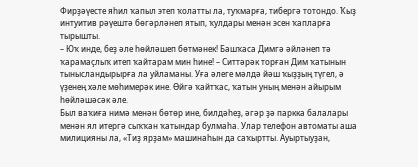Фирҙәүесте яһил ҡапыл этеп ҡолатты ла, туҡмарға, тибергә тотондо. Ҡыҙ интуитив рәүештә бөгәрләнеп ятып, ҡулдары менән эсен ҡапларға тырышты.
– Юҡ инде, беҙ әле һөйләшеп бөтмәнек! Башҡаса Димгә әйләнеп тә ҡарамаҫлыҡ итеп ҡайтарам мин һине! – Ситтәрәк торған Дим ҡатынын тынысландырырға ла уйламаны. Уға әлеге мәлдә йәш ҡыҙҙың түгел, ә үҙенең хәле мөһимерәк ине. Өйгә ҡайтҡас, ҡатын уның менән айырым һөйләшәсәк әле.
Был ваҡиға нимә менән бөтөр ине, билдәһеҙ, әгәр ҙә паркка балалары менән ял итергә сыҡҡан ҡатындар булмаһа. Улар телефон автоматы аша милицияны ла, «Тиҙ ярҙам» машинаһын да саҡыртты. Ауыртыуҙан,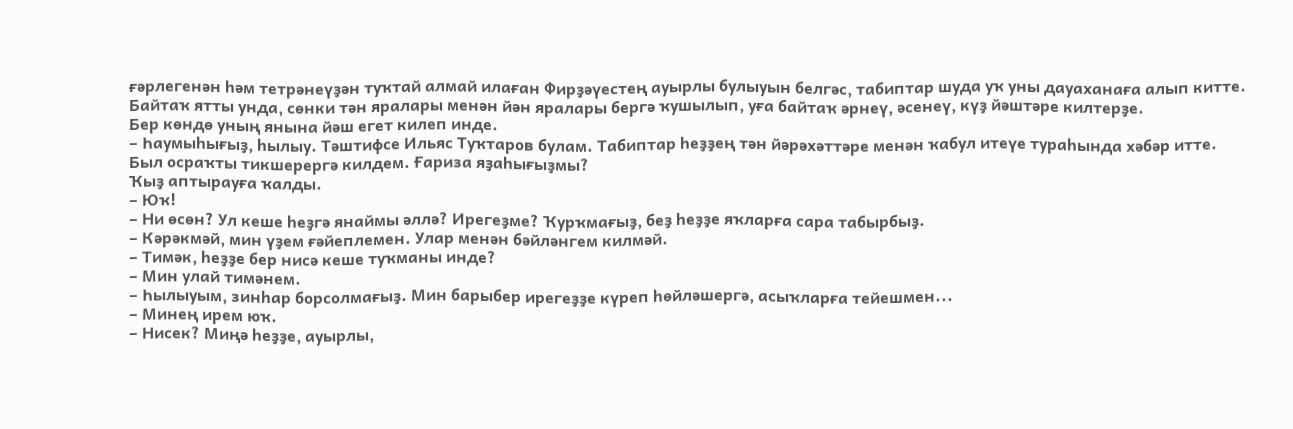ғәрлегенән һәм тетрәнеүҙән туҡтай алмай илаған Фирҙәүестең ауырлы булыуын белгәс, табиптар шуда уҡ уны дауаханаға алып китте. Байтаҡ ятты унда, сөнки тән яралары менән йән яралары бергә ҡушылып, уға байтаҡ әрнеү, әсенеү, күҙ йәштәре килтерҙе.
Бер көндө уның янына йәш егет килеп инде.
– Һаумыһығыҙ, һылыу. Тәштифсе Ильяс Туҡтаров булам. Табиптар һеҙҙең тән йәрәхәттәре менән ҡабул итеүе тураһында хәбәр итте. Был осраҡты тикшерергә килдем. Ғариза яҙаһығыҙмы?
Ҡыҙ аптырауға ҡалды.
– Юҡ!
– Ни өсөн? Ул кеше һеҙгә янаймы әллә? Ирегеҙме? Ҡурҡмағыҙ, беҙ һеҙҙе яҡларға сара табырбыҙ.
– Кәрәкмәй, мин үҙем ғәйеплемен. Улар менән бәйләнгем килмәй.
– Тимәк, һеҙҙе бер нисә кеше туҡманы инде?
– Мин улай тимәнем.
– Һылыуым, зинһар борсолмағыҙ. Мин барыбер ирегеҙҙе күреп һөйләшергә, асыҡларға тейешмен...
– Минең ирем юҡ.
– Нисек? Миңә һеҙҙе, ауырлы,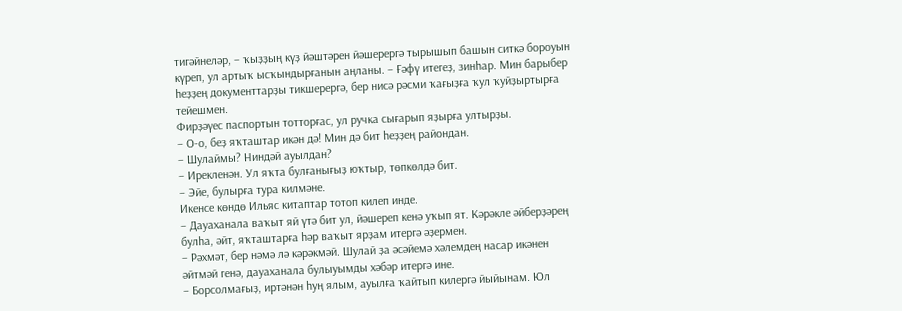тигәйнеләр, – ҡыҙҙың күҙ йәштәрен йәшерергә тырышып башын ситкә бороуын күреп, ул артыҡ ысҡындырғанын аңланы. – Ғәфү итегеҙ, зинһар. Мин барыбер һеҙҙең документтарҙы тикшерергә, бер нисә рәсми ҡағыҙға ҡул ҡуйҙыртырға тейешмен.
Фирҙәүес паспортын тотторғас, ул ручка сығарып яҙырға ултырҙы.
– О-о, беҙ яҡташтар икән дә! Мин дә бит һеҙҙең райондан.
– Шулаймы? Ниндәй ауылдан?
– Ирекленән. Ул яҡта булғанығыҙ юҡтыр, төпкөлдә бит.
– Эйе, булырға тура килмәне.
Икенсе көндө Ильяс китаптар тотоп килеп инде.
– Дауаханала ваҡыт яй үтә бит ул, йәшереп кенә уҡып ят. Кәрәкле әйберҙәрең булһа, әйт, яҡташтарға һәр ваҡыт ярҙам итергә әҙермен.
– Рәхмәт, бер нәмә лә кәрәкмәй. Шулай ҙа әсәйемә хәлемдең насар икәнен әйтмәй генә, дауаханала булыуымды хәбәр итергә ине.
– Борсолмағыҙ, иртәнән һуң ялым, ауылға ҡайтып килергә йыйынам. Юл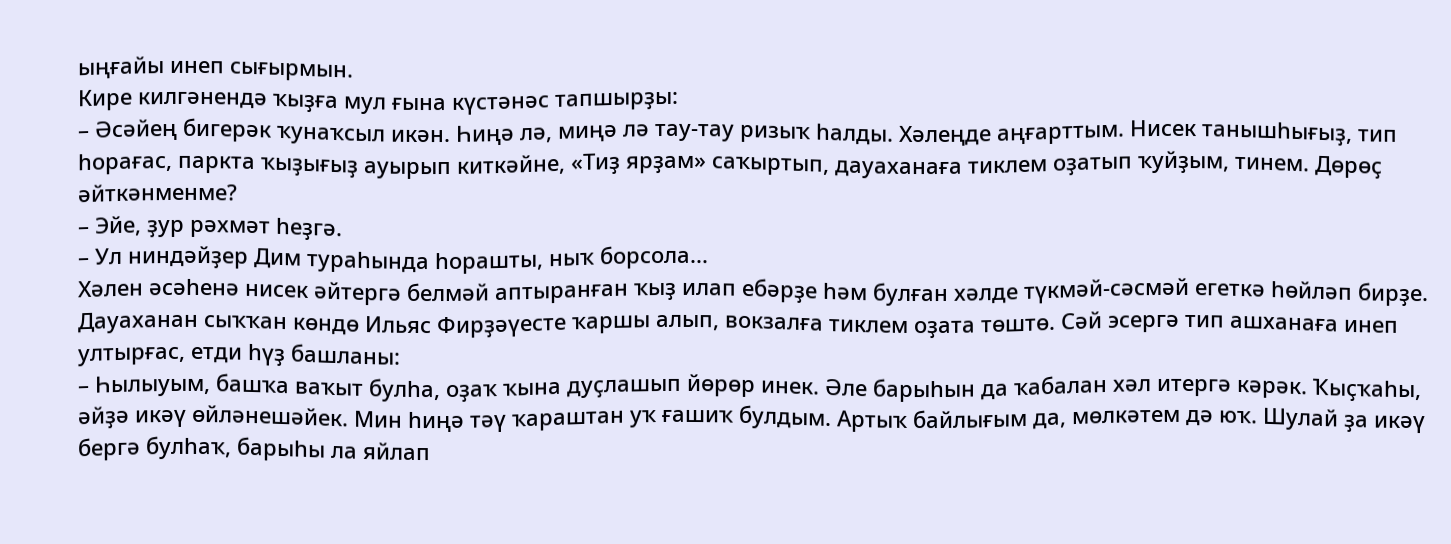ыңғайы инеп сығырмын.
Кире килгәнендә ҡыҙға мул ғына күстәнәс тапшырҙы:
– Әсәйең бигерәк ҡунаҡсыл икән. Һиңә лә, миңә лә тау-тау ризыҡ һалды. Хәлеңде аңғарттым. Нисек танышһығыҙ, тип һорағас, паркта ҡыҙығыҙ ауырып киткәйне, «Тиҙ ярҙам» саҡыртып, дауаханаға тиклем оҙатып ҡуйҙым, тинем. Дөрөҫ әйткәнменме?
– Эйе, ҙур рәхмәт һеҙгә.
– Ул ниндәйҙер Дим тураһында һорашты, ныҡ борсола...
Хәлен әсәһенә нисек әйтергә белмәй аптыранған ҡыҙ илап ебәрҙе һәм булған хәлде түкмәй-сәсмәй егеткә һөйләп бирҙе.
Дауаханан сыҡҡан көндө Ильяс Фирҙәүесте ҡаршы алып, вокзалға тиклем оҙата төштө. Сәй эсергә тип ашханаға инеп ултырғас, етди һүҙ башланы:
– Һылыуым, башҡа ваҡыт булһа, оҙаҡ ҡына дуҫлашып йөрөр инек. Әле барыһын да ҡабалан хәл итергә кәрәк. Ҡыҫҡаһы, әйҙә икәү өйләнешәйек. Мин һиңә тәү ҡараштан уҡ ғашиҡ булдым. Артыҡ байлығым да, мөлкәтем дә юҡ. Шулай ҙа икәү бергә булһаҡ, барыһы ла яйлап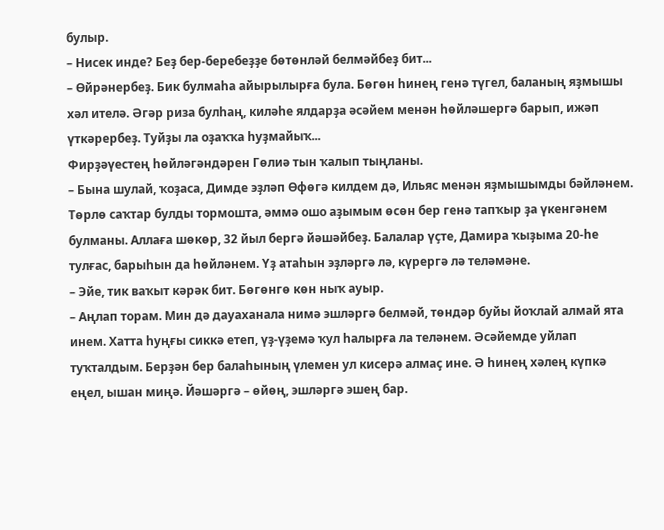булыр.
– Нисек инде? Беҙ бер-беребеҙҙе бөтөнләй белмәйбеҙ бит...
– Өйрәнербеҙ. Бик булмаһа айырылырға була. Бөгөн һинең генә түгел, баланың яҙмышы хәл ителә. Әгәр риза булһаң, киләһе ялдарҙа әсәйем менән һөйләшергә барып, ижәп үткәрербеҙ. Туйҙы ла оҙаҡҡа һуҙмайыҡ...
Фирҙәүестең һөйләгәндәрен Гөлиә тын ҡалып тыңланы.
– Бына шулай, ҡоҙаса, Димде эҙләп Өфөгә килдем дә, Ильяс менән яҙмышымды бәйләнем. Төрлө саҡтар булды тормошта, әммә ошо аҙымым өсөн бер генә тапҡыр ҙа үкенгәнем булманы. Аллаға шөкөр, 32 йыл бергә йәшәйбеҙ. Балалар үҫте, Дамира ҡыҙыма 20-һе тулғас, барыһын да һөйләнем. Үҙ атаһын эҙләргә лә, күрергә лә теләмәне.
– Эйе, тик ваҡыт кәрәк бит. Бөгөнгө көн ныҡ ауыр.
– Аңлап торам. Мин дә дауаханала нимә эшләргә белмәй, төндәр буйы йоҡлай алмай ята инем. Хатта һуңғы сиккә етеп, үҙ-үҙемә ҡул һалырға ла теләнем. Әсәйемде уйлап туҡталдым. Берҙән бер балаһының үлемен ул кисерә алмаҫ ине. Ә һинең хәлең күпкә еңел, ышан миңә. Йәшәргә – өйөң, эшләргә эшең бар.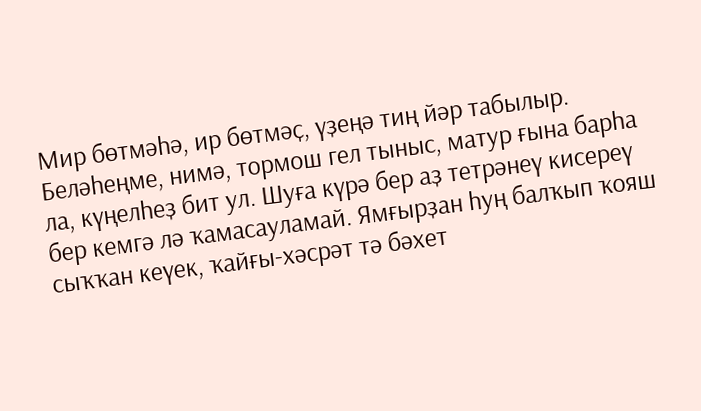Мир бөтмәһә, ир бөтмәҫ, үҙеңә тиң йәр табылыр. Беләһеңме, нимә, тормош гел тыныс, матур ғына барһа ла, күңелһеҙ бит ул. Шуға күрә бер аҙ тетрәнеү кисереү бер кемгә лә ҡамасауламай. Ямғырҙан һуң балҡып ҡояш сыҡҡан кеүек, ҡайғы-хәсрәт тә бәхет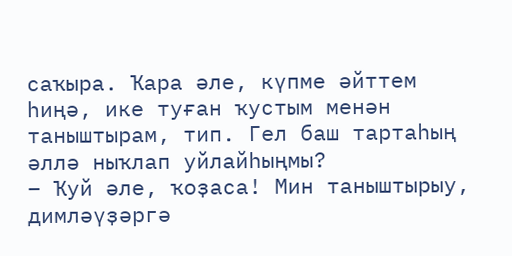саҡыра. Ҡара әле, күпме әйттем һиңә, ике туған ҡустым менән таныштырам, тип. Гел баш тартаһың әллә ныҡлап уйлайһыңмы?
– Ҡуй әле, ҡоҙаса! Мин таныштырыу, димләүҙәргә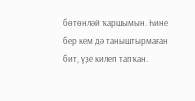бөтөнләй ҡаршымын. Һине бер кем дә таныштырмаған бит, үҙе килеп тапҡан.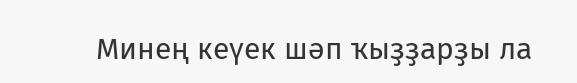Минең кеүек шәп ҡыҙҙарҙы ла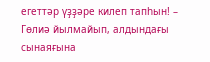егеттәр үҙҙәре килеп тапһын! – Гөлиә йылмайып, алдындағы сынаяғына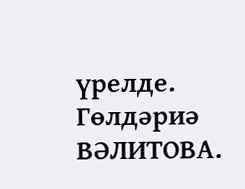үрелде.
Гөлдәриә ВӘЛИТОВА.